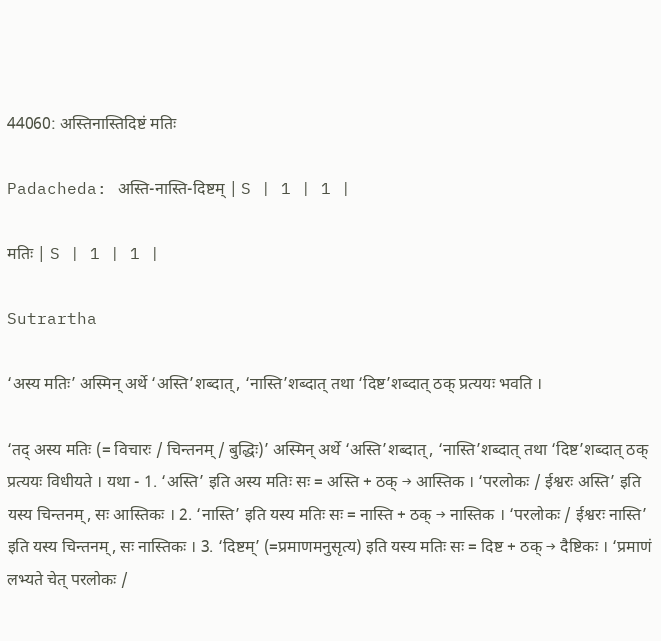44060: अस्तिनास्तिदिष्टं मतिः

Padacheda: अस्ति-नास्ति-दिष्टम् | S | 1 | 1 |

मतिः | S | 1 | 1 |

Sutrartha

‘अस्य मतिः’ अस्मिन् अर्थे ‘अस्ति’शब्दात्, ‘नास्ति’शब्दात् तथा ‘दिष्ट’शब्दात् ठक् प्रत्ययः भवति ।

‘तद् अस्य मतिः (= विचारः / चिन्तनम् / बुद्धिः)’ अस्मिन् अर्थे ‘अस्ति’शब्दात्, ‘नास्ति’शब्दात् तथा ‘दिष्ट’शब्दात् ठक् प्रत्ययः विधीयते । यथा - 1. ‘अस्ति’ इति अस्य मतिः सः = अस्ति + ठक् → आस्तिक । ‘परलोकः / ईश्वरः अस्ति’ इति यस्य चिन्तनम्, सः आस्तिकः । 2. ‘नास्ति’ इति यस्य मतिः सः = नास्ति + ठक् → नास्तिक । ‘परलोकः / ईश्वरः नास्ति’ इति यस्य चिन्तनम्, सः नास्तिकः । 3. ‘दिष्टम्’ (=प्रमाणमनुसृत्य) इति यस्य मतिः सः = दिष्ट + ठक् → दैष्टिकः । ‘प्रमाणं लभ्यते चेत् परलोकः /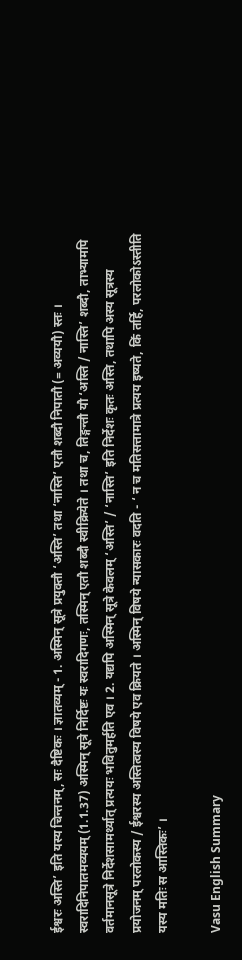ईश्वरः अस्ति’ इति यस्य चिन्तनम्, सः दैष्टिकः । ज्ञातव्यम् - 1. अस्मिन् सूत्रे प्रयुक्तौ ‘अस्ति’ तथा ‘नास्ति’ एतौ शब्दौ निपातौ (= अव्ययौ) स्तः । स्वरादिनिपातमव्ययम् (1.1.37) अस्मिन् सूत्रे निर्दिष्टः यः स्वरादिगणः, तस्मिन् एतौ शब्दौ स्वीक्रियेते । तथा च, तिङ्गन्तौ यौ ‘अस्ति / नास्ति’ शब्दौ, ताभ्यामपि वर्तमानसूत्रे निर्देशसामर्थ्यात् प्रत्ययः भवितुमर्हति एव । 2. यद्यपि अस्मिन् सूत्रे केवलम् ‘अस्ति’ / ‘नास्ति’ इति निर्देशः कृतः अस्ति, तथापि अस्य सूत्रस्य प्रयोजनम् परलोकस्य / ईश्वरस्य अस्तित्वस्य विषये एव क्रियते । अस्मिन् विषये न्यासकारः वदति - ‘ न च मतिसत्तामात्रे प्रत्यय इष्यते, किं तर्हि, परलोकोऽस्तीति यस्य मतिः स आस्तिकः’ ।

Vasu English Summary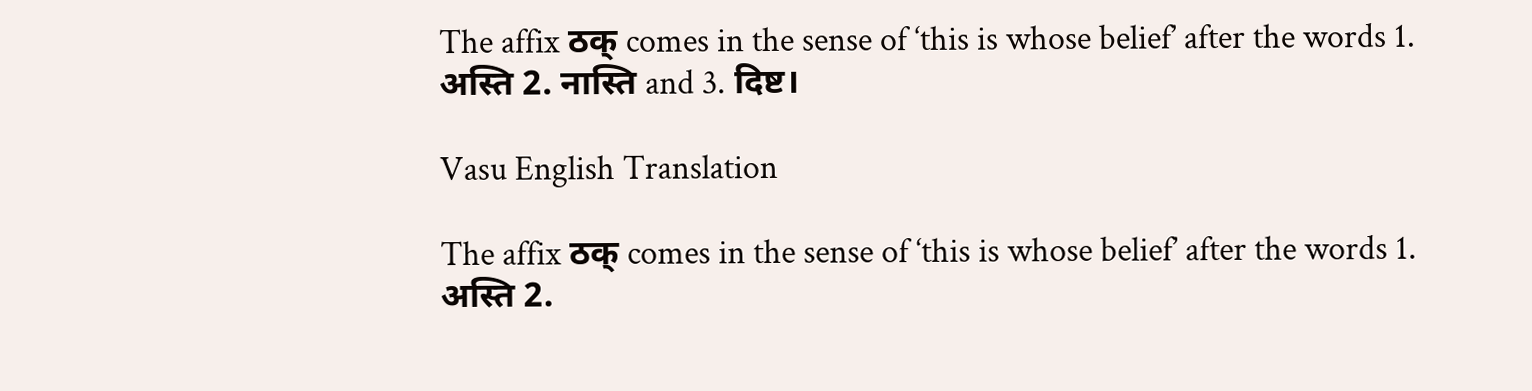The affix ठक् comes in the sense of ‘this is whose belief’ after the words 1. अस्ति 2. नास्ति and 3. दिष्ट।

Vasu English Translation

The affix ठक् comes in the sense of ‘this is whose belief’ after the words 1. अस्ति 2.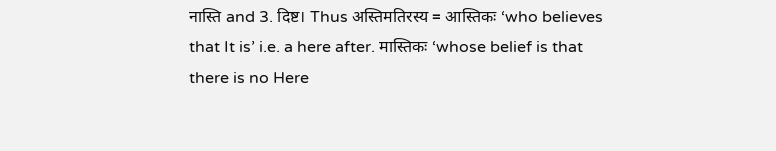नास्ति and 3. दिष्ट। Thus अस्तिमतिरस्य = आस्तिकः ‘who believes that It is’ i.e. a here after. मास्तिकः ‘whose belief is that there is no Here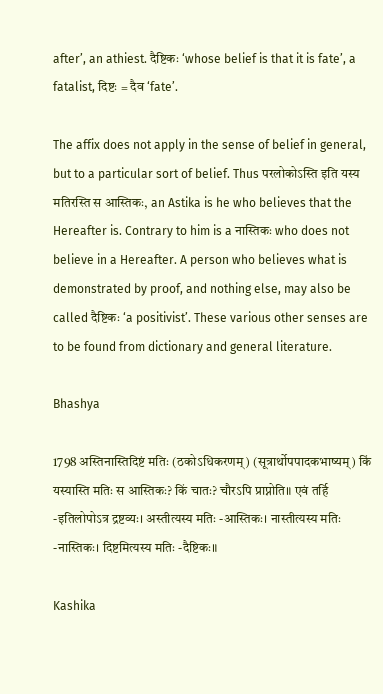after’, an athiest. दैष्टिकः ‘whose belief is that it is fate’, a fatalist, दिष्टः = दैव ‘fate’.

The affix does not apply in the sense of belief in general, but to a particular sort of belief. Thus परलोकोऽस्ति इति यस्य मतिरस्ति स आस्तिकः, an Astika is he who believes that the Hereafter is. Contrary to him is a नास्तिकः who does not believe in a Hereafter. A person who believes what is demonstrated by proof, and nothing else, may also be called दैष्टिकः ‘a positivist’. These various other senses are to be found from dictionary and general literature.

Bhashya

1798 अस्तिनास्तिदिष्टं मतिः (ठकोऽधिकरणम्) (सूत्रार्थोपपादकभाष्यम्) किं यस्यास्ति मतिः स आस्तिकः? किं चातः? चौरऽपि प्राप्नोति॥ एवं तर्हि -इतिलोपोऽत्र द्रष्टव्यः। अस्तीत्यस्य मतिः -आस्तिकः। नास्तीत्यस्य मतिः -नास्तिकः। दिष्टमित्यस्य मतिः -दैष्टिकः॥

Kashika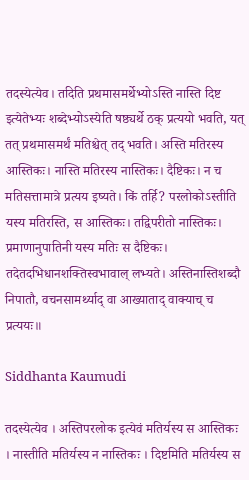तदस्येत्येव। तदिति प्रथमासमर्थेभ्योऽस्ति नास्ति दिष्ट इत्येतेभ्यः शब्देभ्योऽस्येति षष्ठ्यर्थे ठक् प्रत्ययो भवति, यत् तत् प्रथमासमर्थं मतिश्चेत् तद् भवति। अस्ति मतिरस्य आस्तिकः। नास्ति मतिरस्य नास्तिकः। दैष्टिकः। न च मतिसत्तामात्रे प्रत्यय इष्यते। किं तर्हि? परलोकोऽस्तीति यस्य मतिरस्ति, स आस्तिकः। तद्विपरीतो नास्तिकः। प्रमाणानुपातिनी यस्य मतिः स दैष्टिकः। तदेतदभिधानशक्तिस्वभावाल् लभ्यते। अस्तिनास्तिशब्दौ निपातौ, वचनसामर्थ्याद् वा आख्याताद् वाक्याच् च प्रत्ययः॥

Siddhanta Kaumudi

तदस्येत्येव । अस्तिपरलोक इत्येवं मतिर्यस्य स आस्तिकः । नास्तीति मतिर्यस्य न नास्तिकः । दिष्टमिति मतिर्यस्य स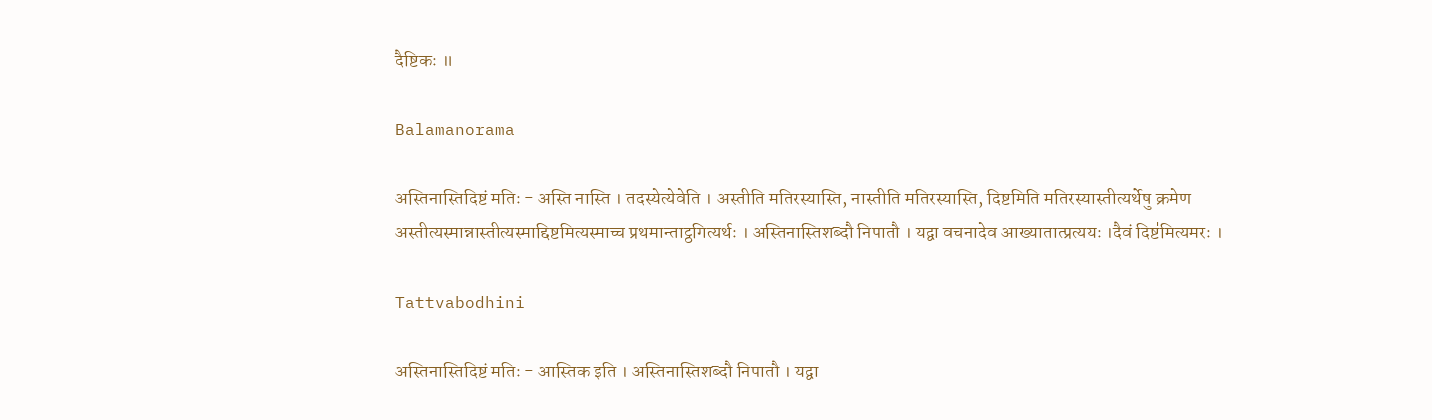दैष्टिकः ॥

Balamanorama

अस्तिनास्तिदिष्टं मतिः - अस्ति नास्ति । तदस्येत्येवेति । अस्तीति मतिरस्यास्ति, नास्तीति मतिरस्यास्ति, दिष्टमिति मतिरस्यास्तीत्यर्थेषु क्रमेण अस्तीत्यस्मान्नास्तीत्यस्माद्दिष्टमित्यस्माच्च प्रथमान्ताट्ठगित्यर्थः । अस्तिनास्तिशब्दौ निपातौ । यद्वा वचनादेव आख्यातात्प्रत्ययः ।दैवं दिष्ट॑मित्यमरः ।

Tattvabodhini

अस्तिनास्तिदिष्टं मतिः - आस्तिक इति । अस्तिनास्तिशब्दौ निपातौ । यद्वा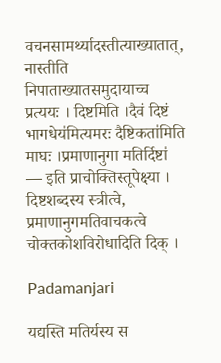वचनसामर्थ्यादस्तीत्याख्यातात्, नास्तीति निपाताख्यातसमुदायाच्च प्रत्ययः । दिष्टमिति ।दैवं दिष्टं भागधेय॑मित्यमरः दैष्टिकता॑मिति माघः ।प्रमाणानुगा मतिर्दिष्टा॑ — इति प्राचोक्तिस्तूपेक्ष्या । दिष्टशब्दस्य स्त्रीत्वे, प्रमाणानुगमतिवाचकत्वे चोक्तकोशविरोधादिति दिक् ।

Padamanjari

यद्यस्ति मतिर्यस्य स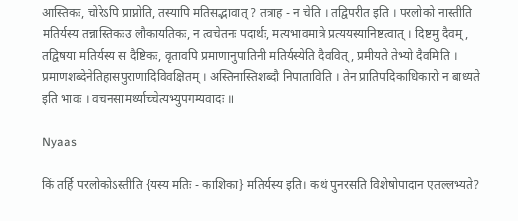आस्तिकः, चोरेऽपि प्राप्नोति, तस्यापि मतिसद्भावात् ? तत्राह - न चेति । तद्विपरीत इति । परलोको नास्तीति मतिर्यस्य तन्नास्तिकःउ लौकायतिकः, न त्वचेतनः पदार्थः, मत्यभावमात्रे प्रत्ययस्यानिष्टत्वात् । दिष्टमु दैवम्, तद्विषया मतिर्यस्य स दैष्टिकः, वृतावपि प्रमाणानुपातिनी मतिर्यस्येति दैववित्, प्रमीयते तेभ्यो दैवमिति । प्रमाणशब्देनेतिहासपुराणादिविवक्षितम् । अस्तिनास्तिशब्दौ निपाताविति । तेन प्रातिपदिकाधिकारो न बाध्यते इति भावः । वचनसामर्थ्याच्चेत्यभ्युपगम्यवादः ॥

Nyaas

किं तर्हि परलोकोऽस्तीति {यस्य मतिः - काशिका} मतिर्यस्य इति। कथं पुनरसति विशेषोपादान एतल्लभ्यते?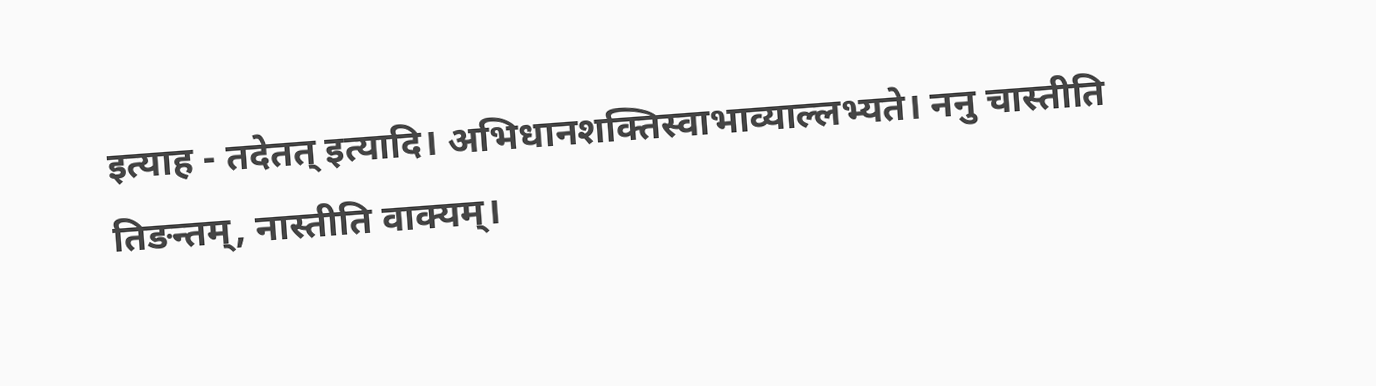इत्याह - तदेतत् इत्यादि। अभिधानशक्तिस्वाभाव्याल्लभ्यते। ननु चास्तीति तिङन्तम्, नास्तीति वाक्यम्।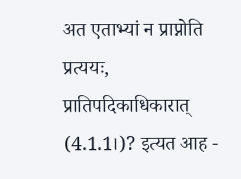अत एताभ्यां न प्राप्नोति प्रत्ययः, प्रातिपदिकाधिकारात् (4.1.1।)? इत्यत आह -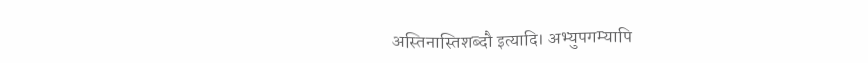अस्तिनास्तिशब्दौ इत्यादि। अभ्युपगम्यापि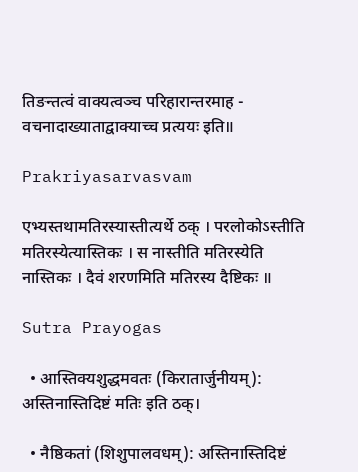तिङन्तत्वं वाक्यत्वञ्च परिहारान्तरमाह - वचनादाख्याताद्वाक्याच्च प्रत्ययः इति॥

Prakriyasarvasvam

एभ्यस्तथामतिरस्यास्तीत्यर्थे ठक् । परलोकोऽस्तीति मतिरस्येत्यास्तिकः । स नास्तीति मतिरस्येति नास्तिकः । दैवं शरणमिति मतिरस्य दैष्टिकः ॥

Sutra Prayogas

  • आस्तिक्यशुद्धमवतः (किरातार्जुनीयम्): अस्तिनास्तिदिष्टं मतिः इति ठक्।

  • नैष्ठिकतां (शिशुपालवधम्): अस्तिनास्तिदिष्टं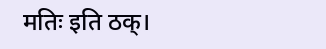मतिः इति ठक्।